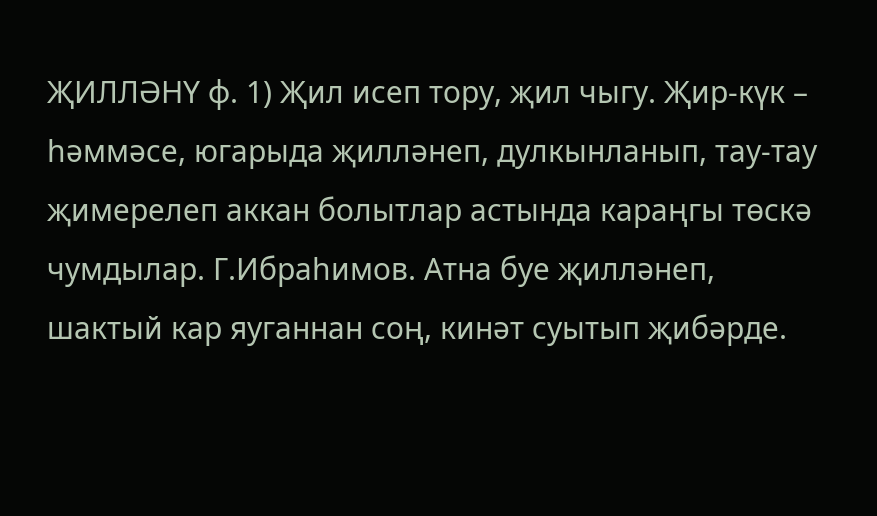ҖИЛЛӘНҮ ф. 1) Җил исеп тору, җил чыгу. Җир-күк – һәммәсе, югарыда җилләнеп, дулкынланып, тау-тау җимерелеп аккан болытлар астында караңгы төскә чумдылар. Г.Ибраһимов. Атна буе җилләнеп, шактый кар яуганнан соң, кинәт суытып җибәрде.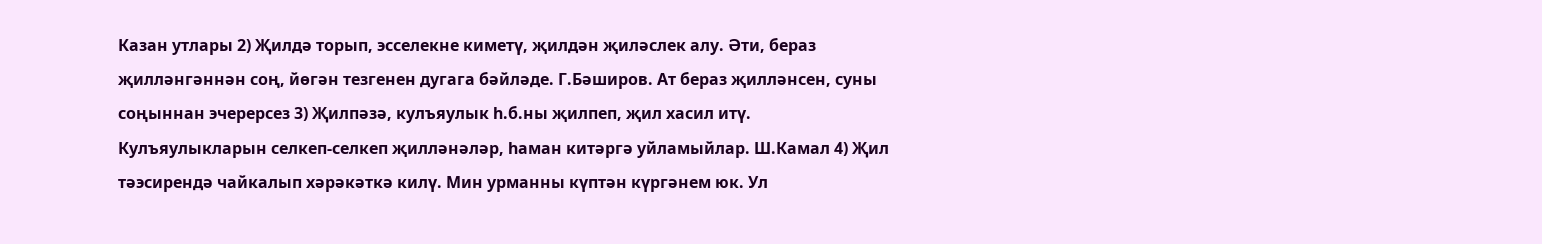Казан утлары 2) Җилдә торып, эсселекне киметү, җилдән җиләслек алу. Әти, бераз җилләнгәннән соң, йөгән тезгенен дугага бәйләде. Г.Бәширов. Ат бераз җилләнсен, суны соңыннан эчерерсез 3) Җилпәзә, кулъяулык һ.б.ны җилпеп, җил хасил итү. Кулъяулыкларын селкеп-селкеп җилләнәләр, һаман китәргә уйламыйлар. Ш.Камал 4) Җил тәэсирендә чайкалып хәрәкәткә килү. Мин урманны күптән күргәнем юк. Ул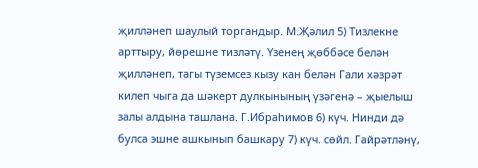җилләнеп шаулый торгандыр. М.Җәлил 5) Тизлекне арттыру, йөрешне тизләтү. Үзенең җөббәсе белән җилләнеп, тагы түземсез кызу кан белән Гали хәзрәт килеп чыга да шәкерт дулкынының үзәгенә – җыелыш залы алдына ташлана. Г.Ибраһимов 6) күч. Нинди дә булса эшне ашкынып башкару 7) күч. сөйл. Гайрәтләнү,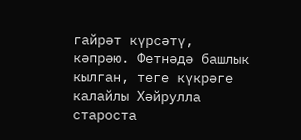гайрәт күрсәтү, кәпрәю. Фетнәдә башлык кылган, теге күкрәге калайлы Хәйрулла староста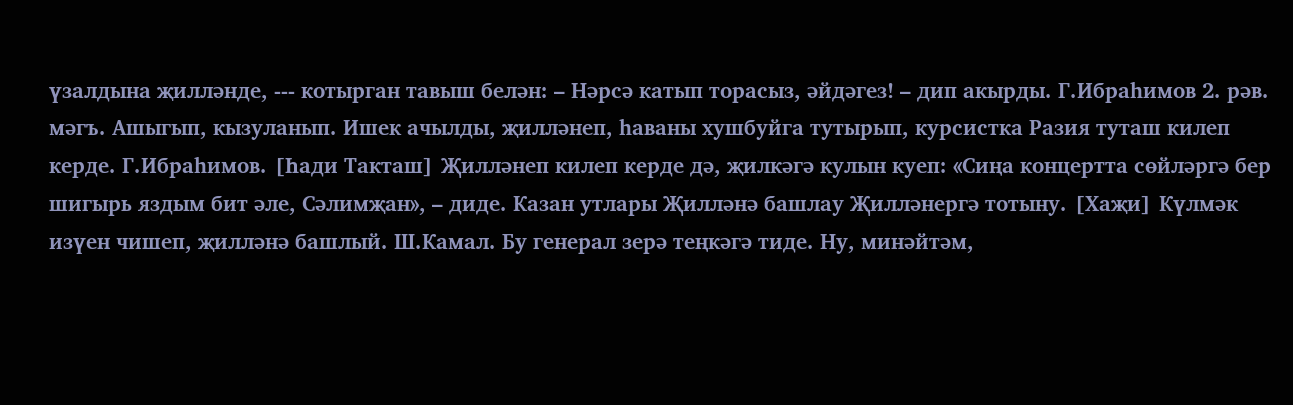үзалдына җилләнде, --- котырган тавыш белән: – Нәрсә катып торасыз, әйдәгез! – дип акырды. Г.Ибраһимов 2. рәв. мәгъ. Ашыгып, кызуланып. Ишек ачылды, җилләнеп, һаваны хушбуйга тутырып, курсистка Разия туташ килеп керде. Г.Ибраһимов. [Һади Такташ] Җилләнеп килеп керде дә, җилкәгә кулын куеп: «Сиңа концертта сөйләргә бер шигырь яздым бит әле, Сәлимҗан», – диде. Казан утлары Җилләнә башлау Җилләнергә тотыну. [Хаҗи] Күлмәк изүен чишеп, җилләнә башлый. Ш.Камал. Бу генерал зерә теңкәгә тиде. Ну, минәйтәм,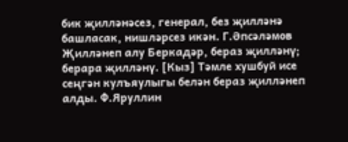бик җилләнәсез, генерал, без җилләнә башласак, нишләрсез икән. Г.Әпсәләмов Җилләнеп алу Беркадәр, бераз җилләнү; берара җилләнү. [Кыз] Тәмле хушбуй исе сеңгән кулъяулыгы белән бераз җилләнеп алды. Ф.Яруллин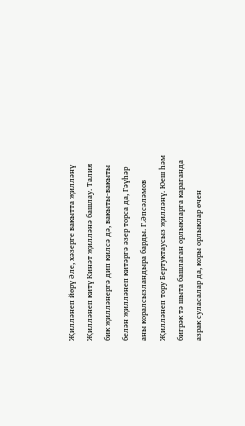Җилләнеп йөрү Әле, хәзерге вакытта җилләнү Җилләнеп китү Кинәт җилләнә башлау. Талия бик җилләнергә дип килсә дә, вакыты-вакыты белән җилләнеп китәргә әзер торса да, Гәүһәр аны коралсызландыра барды. Г.Әпсәләмов Җилләнеп тору Бертуктаусыз җилләнү. Юеш һәм бигрәк тә шыта башлаган орлыкларга караганда азрак суласалар да, коры орлыклар өчен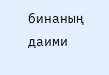бинаның даими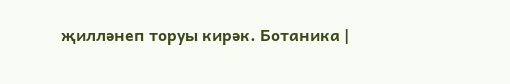җилләнеп торуы кирәк. Ботаника |